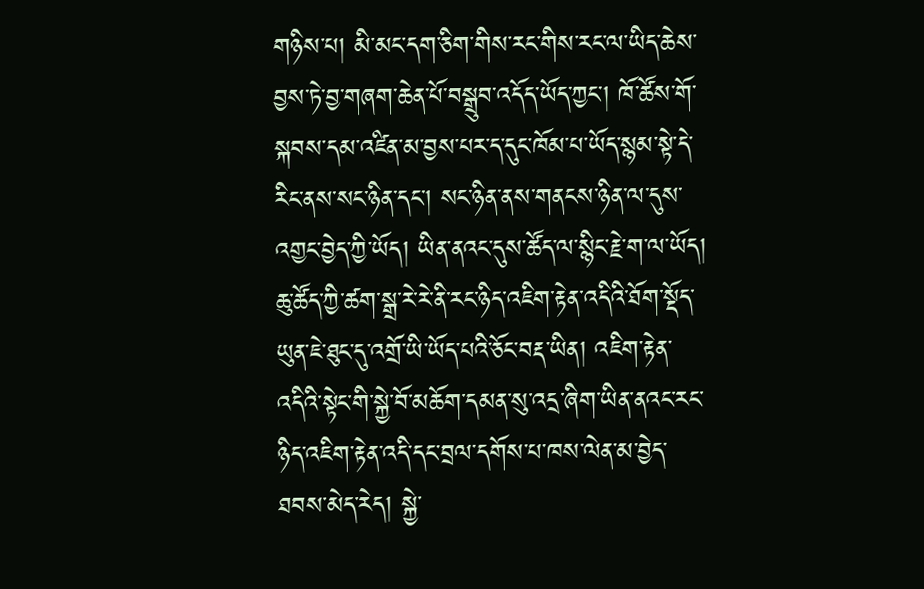གཉིས་པ། མི་མང་དག་ཅིག་གིས་རང་གིས་རང་ལ་ཡིད་ཆེས་བྱས་ཏེ་བྱ་གཞག་ཆེན་པོ་བསྒྲུབ་འདོད་ཡོད་ཀྱང་། ཁོ་ཚོས་གོ་སྐབས་དམ་འཛིན་མ་བྱས་པར་ད་དུང་ཁོམ་པ་ཡོད་སྙམ་སྟེ་དེ་རིང་ནས་སང་ཉིན་དང་། སང་ཉིན་ནས་གནངས་ཉིན་ལ་དུས་འགྱང་བྱེད་ཀྱི་ཡོད། ཡིན་ནའང་དུས་ཚོད་ལ་སྙིང་རྗེ་ག་ལ་ཡོད། ཆུ་ཚོད་ཀྱི་ཚག་སྒྲ་རེ་རེ་ནི་རང་ཉིད་འཇིག་རྟེན་འདིའི་ཐོག་སྡོད་ཡུན་ཇེ་ཐུང་དུ་འགྲོ་ཡི་ཡོད་པའི་ཅོང་བརྡ་ཡིན། འཇིག་རྟེན་འདིའི་སྟེང་གི་སྐྱེ་བོ་མཆོག་དམན་སུ་འདྲ་ཞིག་ཡིན་ནའང་རང་ཉིད་འཇིག་རྟེན་འདི་དང་བྲལ་དགོས་པ་ཁས་ལེན་མ་བྱེད་ཐབས་མེད་རེད། སྐྱེ་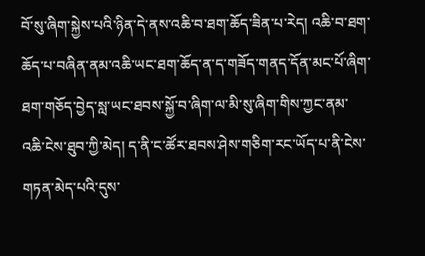བོ་སུ་ཞིག་སྐྱེས་པའི་ཉིན་དེ་ནས་འཆི་བ་ཐག་ཆོད་ཟིན་པ་རེད། འཆི་བ་ཐག་ཆོད་པ་བཞིན་ནམ་འཆི་ཡང་ཐག་ཆོད་ན་ད་གཟོད་གནད་དོན་མང་པོ་ཞིག་ཐག་གཅོད་བྱེད་སླ་ཡང་ཐབས་སྐྱོ་བ་ཞིག་ལ་མི་སུ་ཞིག་གིས་ཀྱང་ནམ་འཆི་ངེས་ཐུབ་ཀྱི་མེད། ད་ནི་ང་ཚོར་ཐབས་ཤེས་གཅིག་རང་ཡོད་པ་ནི་ངེས་གཏན་མེད་པའི་དུས་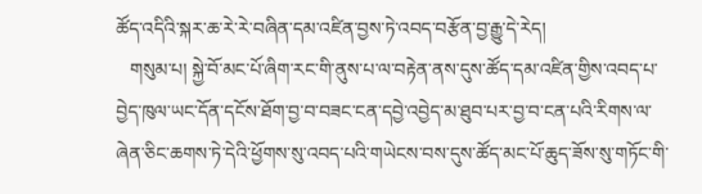ཚོད་འདིའི་སྐར་ཆ་རེ་རེ་བཞིན་དམ་འཛིན་བྱས་ཏེ་འབད་བརྩོན་བྱ་རྒྱུ་དེ་རེད།
   གསུམ་པ། སྐྱེ་བོ་མང་པོ་ཞིག་རང་གི་ནུས་པ་ལ་བརྟེན་ནས་དུས་ཚོད་དམ་འཛིན་གྱིས་འབད་པ་བྱེད་ཁུལ་ཡང་དོན་དངོས་ཐོག་བྱ་བ་བཟང་ངན་དབྱེ་འབྱེད་མ་ཐུབ་པར་བྱ་བ་ངན་པའི་རིགས་ལ་ཞེན་ཅིང་ཆགས་ཏེ་དེའི་ཕྱོགས་སུ་འབད་པའི་གཡེངས་བས་དུས་ཚོད་མང་པོ་ཆུད་ཟོས་སུ་གཏོང་གི་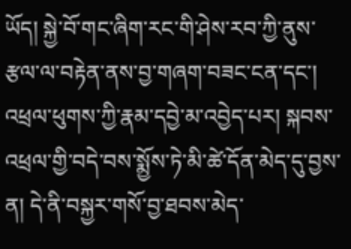ཡོད། སྐྱེ་བོ་གང་ཞིག་རང་གི་ཤེས་རབ་ཀྱི་ནུས་རྩལ་ལ་བརྟེན་ནས་བྱ་གཞག་བཟང་ངན་དང་། འཕྲལ་ཕུགས་ཀྱི་རྣམ་དབྱེ་མ་འབྱེད་པར། སྐབས་འཕྲལ་གྱི་བདེ་བས་སྨྱོས་ཏེ་མི་ཚེ་དོན་མེད་དུ་བྱས་ན། དེ་ནི་བསྐྱར་གསོ་བྱ་ཐབས་མེད་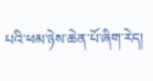པའི་ཕམ་ཉེས་ཆེན་པོ་ཞིག་རེད།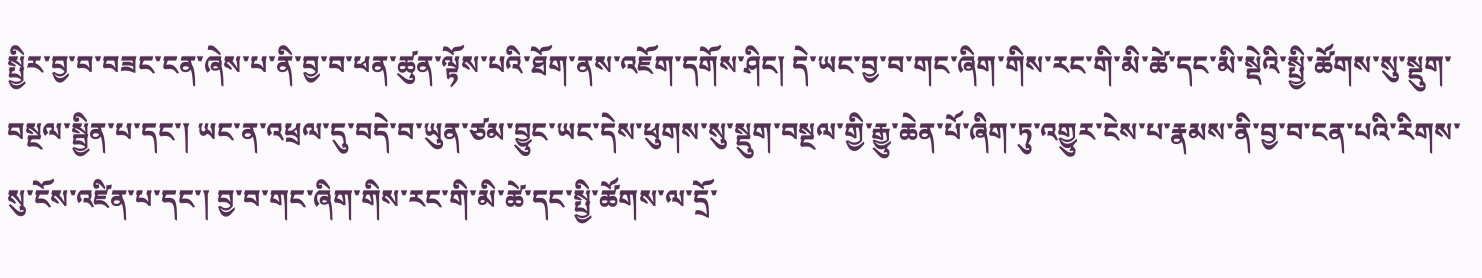སྤྱིར་བྱ་བ་བཟང་ངན་ཞེས་པ་ནི་བྱ་བ་ཕན་ཚུན་ལྟོས་པའི་ཐོག་ནས་འཇོག་དགོས་ཤིང། དེ་ཡང་བྱ་བ་གང་ཞིག་གིས་རང་གི་མི་ཚེ་དང་མི་སྡེའི་སྤྱི་ཚོགས་སུ་སྡུག་བསྔལ་སྦྱིན་པ་དང་། ཡང་ན་འཕྲལ་དུ་བདེ་བ་ཡུན་ཙམ་བྱུང་ཡང་དེས་ཕུགས་སུ་སྡུག་བསྔལ་གྱི་རྒྱུ་ཆེན་པོ་ཞིག་ཏུ་འགྱུར་ངེས་པ་རྣམས་ནི་བྱ་བ་ངན་པའི་རིགས་སུ་ངོས་འཛིན་པ་དང་། བྱ་བ་གང་ཞིག་གིས་རང་གི་མི་ཚེ་དང་སྤྱི་ཚོགས་ལ་དྲོ་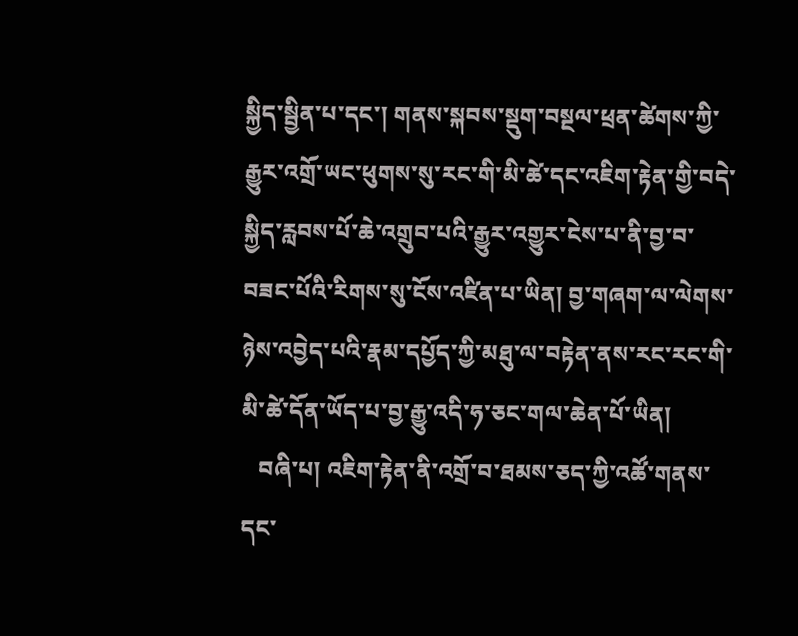སྐྱིད་སྦྱིན་པ་དང་། གནས་སྐབས་སྡུག་བསྔལ་ཕྲན་ཚེགས་ཀྱི་རྒྱུར་འགྲོ་ཡང་ཕུགས་སུ་རང་གི་མི་ཚེ་དང་འཇིག་རྟེན་གྱི་བདེ་སྐྱིད་རླབས་པོ་ཆེ་འགྲུབ་པའི་རྒྱུར་འགྱུར་ངེས་པ་ནི་བྱ་བ་བཟང་པོའི་རིགས་སུ་ངོས་འཛིན་པ་ཡིན། བྱ་གཞག་ལ་ལེགས་ཉེས་འབྱེད་པའི་རྣམ་དཔྱོད་ཀྱི་མཐུ་ལ་བརྟེན་ནས་རང་རང་གི་མི་ཚེ་དོན་ཡོད་པ་བྱ་རྒྱུ་འདི་ཧ་ཅང་གལ་ཆེན་པོ་ཡིན།
   བཞི་པ། འཇིག་རྟེན་ནི་འགྲོ་བ་ཐམས་ཅད་ཀྱི་འཚོ་གནས་དང་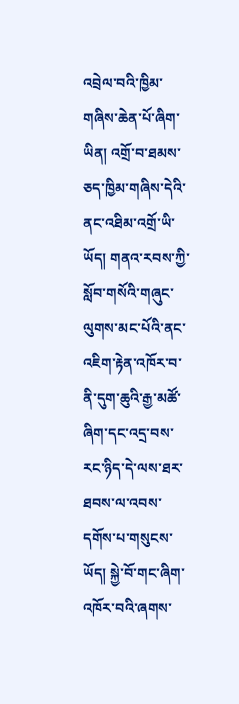འབྲེལ་བའི་ཁྱིམ་གཞིས་ཆེན་པོ་ཞིག་ཡིན། འགྲོ་བ་ཐམས་ཅད་ཁྱིམ་གཞིས་དེའི་ནང་འཐིམ་འགྲོ་ཡི་ཡོད། གནའ་རབས་ཀྱི་སློབ་གསོའི་གཞུང་ལུགས་མང་པོའི་ནང་འཇིག་རྟེན་འཁོར་བ་ནི་དུག་ཆུའི་རྒྱ་མཚོ་ཞིག་དང་འདྲ་བས་རང་ཉིད་དེ་ལས་ཐར་ཐབས་ལ་འབས་དགོས་པ་གསུངས་ཡོད། སྐྱེ་བོ་གང་ཞིག་འཁོར་བའི་ཞགས་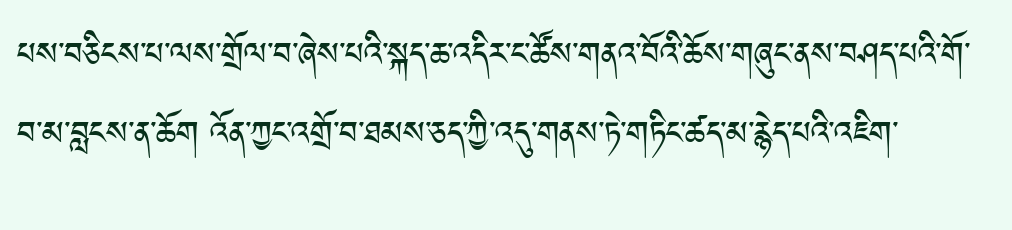པས་བཅིངས་པ་ལས་གྲོལ་བ་ཞེས་པའི་སྐད་ཆ་འདིར་ང་ཚོས་གནའ་བོའི་ཆོས་གཞུང་ནས་བཤད་པའི་གོ་བ་མ་བླངས་ན་ཆོག འོན་ཀྱང་འགྲོ་བ་ཐམས་ཅད་ཀྱི་འདུ་གནས་ཏེ་གཏིང་ཚད་མ་རྙེད་པའི་འཇིག་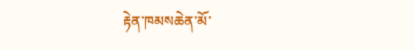རྟེན་ཁམསཆེན་མོ་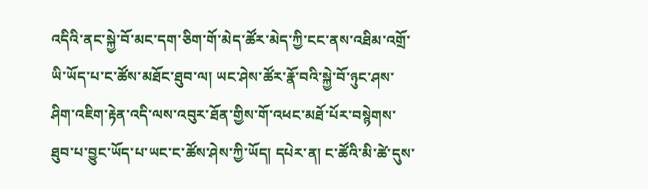འདིའི་ནང་སྐྱེ་བོ་མང་དག་ཅིག་གོ་མེད་ཚོར་མེད་ཀྱི་ངང་ནས་འཐིམ་འགྲོ་ཡི་ཡོད་པ་ང་ཚོས་མཐོང་ཐུབ་ལ། ཡང་ཤེས་ཚོར་རྣོ་བའི་སྐྱེ་བོ་ཉུང་ཤས་ཤིག་འཇིག་རྟེན་འདི་ལས་འབུར་ཐོན་གྱིས་གོ་འཕང་མཐོ་པོར་བསྙེགས་ཐུབ་པ་བྱུང་ཡོད་པ་ཡང་ང་ཚོས་ཤེས་ཀྱི་ཡོད། དཔེར་ན། ང་ཚོའི་མི་ཚེ་དུས་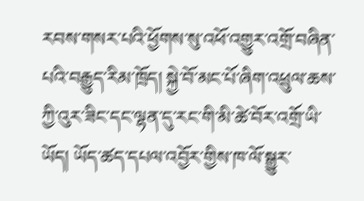རབས་གསར་པའི་ཕྱོགས་སུ་འཕོ་འགྱུར་འགྲོ་བཞིན་པའི་བརྒྱུད་རིམ་ཁྲོད། སྐྱེ་བོ་མང་པོ་ཞིག་འཕྲུལ་ཆས་ཀྱི་འུར་ཟིང་དང་ལྷན་དུ་རང་གི་མི་ཚེ་བོར་འགྲོ་ཡི་ཡོད། ཡོད་ཚད་དཔལ་འབྱོར་གྱིས་ཁ་ལོ་སྒྱུར་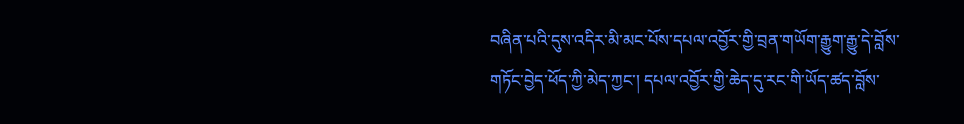བཞིན་པའི་དུས་འདིར་མི་མང་པོས་དཔལ་འབྱོར་གྱི་བྲན་གཡོག་རྒྱུག་རྒྱུ་དེ་བློས་གཏོང་བྱེད་ཕོད་ཀྱི་མེད་ཀྱང་། དཔལ་འབྱོར་གྱི་ཆེད་དུ་རང་གི་ཡོད་ཚད་བློས་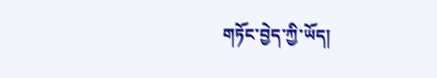གཏོང་བྱེད་ཀྱི་ཡོད།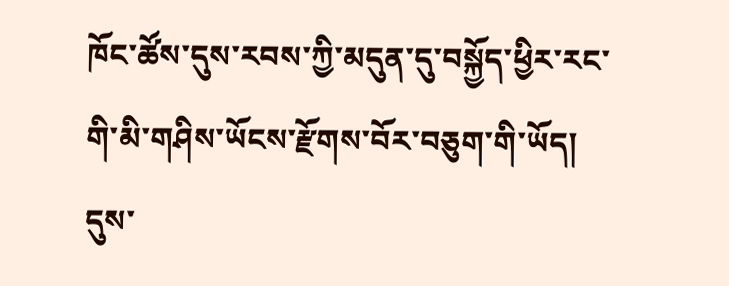ཁོང་ཚོས་དུས་རབས་ཀྱི་མདུན་དུ་བསྐྱོད་ཕྱིར་རང་གི་མི་གཤིས་ཡོངས་རྫོགས་བོར་བཅུག་གི་ཡོད། དུས་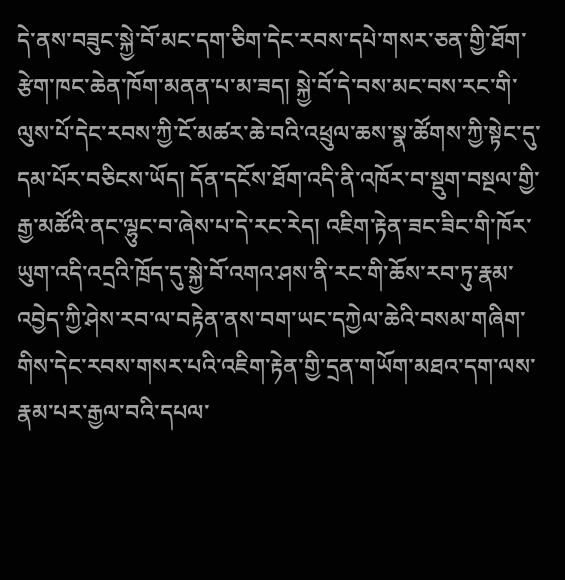དེ་ནས་བཟུང་སྐྱེ་བོ་མང་དག་ཅིག་དེང་རབས་དཔེ་གསར་ཅན་གྱི་ཐོག་རྩེག་ཁང་ཆེན་ཁོག་མནན་པ་མ་ཟད། སྐྱེ་བོ་དེ་བས་མང་བས་རང་གི་ལུས་པོ་དེང་རབས་ཀྱི་ངོ་མཚར་ཆེ་བའི་འཕྲུལ་ཆས་སྣ་ཚོགས་ཀྱི་སྟེང་དུ་དམ་པོར་བཅིངས་ཡོད། དོན་དངོས་ཐོག་འདི་ནི་འཁོར་བ་སྡུག་བསྔལ་གྱི་རྒྱ་མཚོའི་ནང་ལྷུང་བ་ཞེས་པ་དེ་རང་རེད། འཇིག་རྟེན་ཟང་ཟིང་གི་ཁོར་ཡུག་འདི་འདྲའི་ཁྲོད་དུ་སྐྱེ་བོ་འགའ་ཤས་ནི་རང་གི་ཆོས་རབ་ཏུ་རྣམ་འབྱེད་ཀྱི་ཤེས་རབ་ལ་བརྟེན་ནས་བག་ཡང་དཀྱེལ་ཆེའི་བསམ་གཞིག་གིས་དེང་རབས་གསར་པའི་འཇིག་རྟེན་གྱི་དྲན་གཡོག་མཐའ་དག་ལས་རྣམ་པར་རྒྱལ་བའི་དཔལ་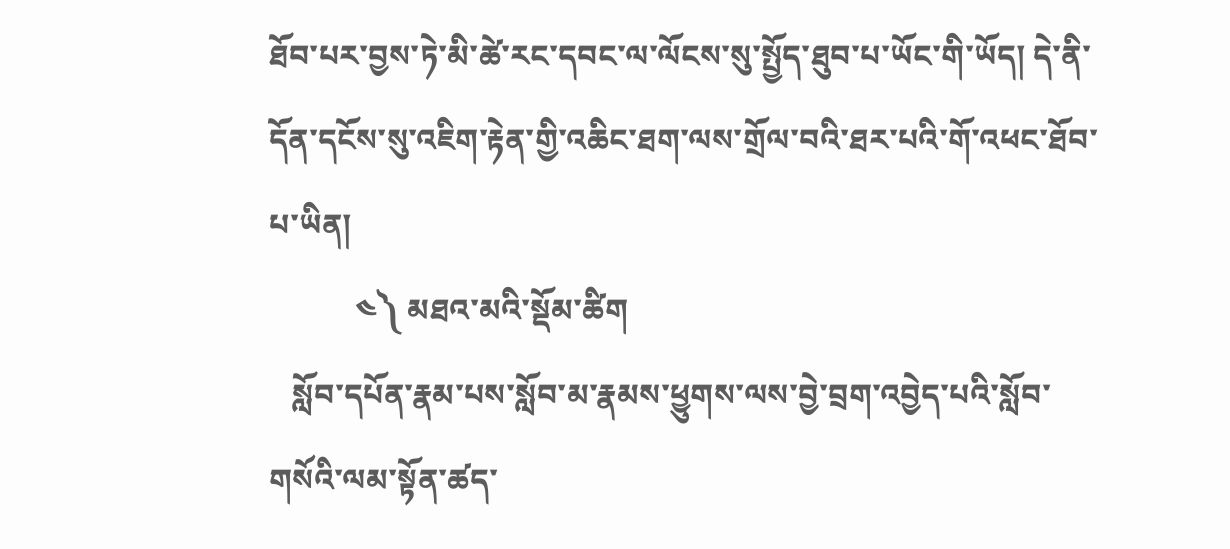ཐོབ་པར་བྱས་ཏེ་མི་ཚེ་རང་དབང་ལ་ལོངས་སུ་སྤྱོད་ཐུབ་པ་ཡོང་གི་ཡོད། དེ་ནི་དོན་དངོས་སུ་འཇིག་རྟེན་གྱི་འཆིང་ཐག་ལས་གྲོལ་བའི་ཐར་པའི་གོ་འཕང་ཐོབ་པ་ཡིན།
           ༤༽ མཐའ་མའི་སྡོམ་ཚིག
   སློབ་དཔོན་རྣམ་པས་སློབ་མ་རྣམས་ཕྱུགས་ལས་བྱེ་བྲག་འབྱེད་པའི་སློབ་གསོའི་ལམ་སྟོན་ཚད་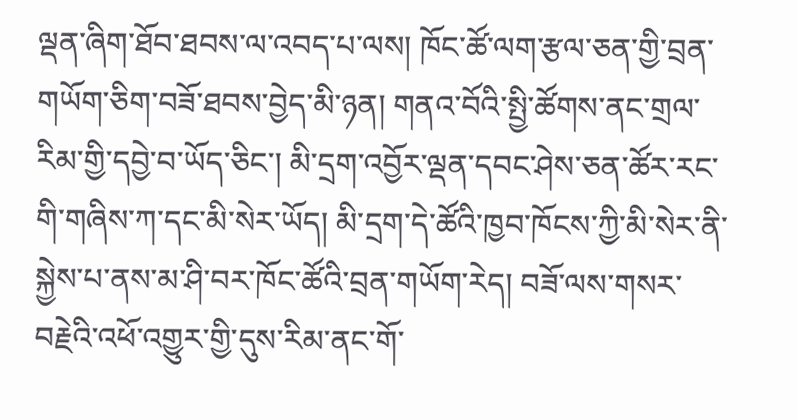ལྡན་ཞིག་ཐོབ་ཐབས་ལ་འབད་པ་ལས། ཁོང་ཚོ་ལག་རྩལ་ཅན་གྱི་བྲན་གཡོག་ཅིག་བཟོ་ཐབས་བྱེད་མི་ཉན། གནའ་བོའི་སྤྱི་ཚོགས་ནང་གྲལ་རིམ་གྱི་དབྱེ་བ་ཡོད་ཅིང་། མི་དྲག་འབྱོར་ལྡན་དབང་ཤེས་ཅན་ཚོར་རང་གི་གཞིས་ཀ་དང་མི་སེར་ཡོད། མི་དྲག་དེ་ཚོའི་ཁྱབ་ཁོངས་ཀྱི་མི་སེར་ནི་སྐྱེས་པ་ནས་མ་ཤི་བར་ཁོང་ཚོའི་བྲན་གཡོག་རེད། བཟོ་ལས་གསར་བརྗེའི་འཕོ་འགྱུར་གྱི་དུས་རིམ་ནང་གོ་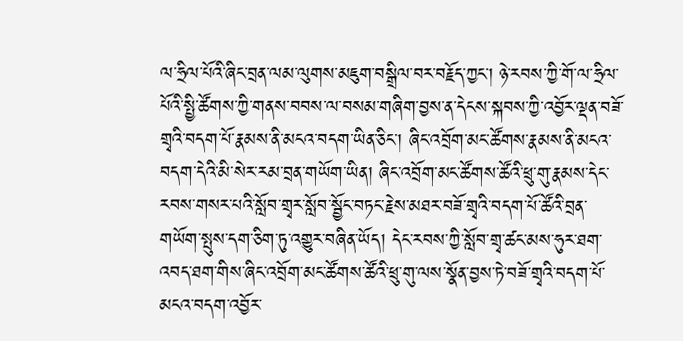ལ་ཧྲིལ་པོའི་ཞིང་བྲན་ལམ་ལུགས་མཇུག་བསྒྲིལ་བར་བརྗོད་ཀྱང་། ཉེ་རབས་ཀྱི་གོ་ལ་ཧྲིལ་པོའི་སྤྱི་ཚོགས་ཀྱི་གནས་བབས་ལ་བསམ་གཞིག་བྱས་ན་དེངས་སྐབས་ཀྱི་འབྱོར་ལྡན་བཟོ་གྲྭའི་བདག་པོ་རྣམས་ནི་མངའ་བདག་ཡིན་ཅིང་། ཞིང་འབྲོག་མང་ཚོགས་རྣམས་ནི་མངའ་བདག་དེའི་མི་སེར་རམ་བྲན་གཡོག་ཡིན། ཞིང་འབྲོག་མང་ཚོགས་ཚོའི་ཕྲུ་གུ་རྣམས་དེང་རབས་གསར་པའི་སློབ་གྲྭར་སློབ་སྦྱོང་བཏང་རྗེས་མཐར་བཟོ་གྲྭའི་བདག་པོ་ཚོའི་བྲན་གཡོག་སྤུས་དག་ཅིག་ཏུ་འགྱུར་བཞིན་ཡོད། དེང་རབས་ཀྱི་སློབ་གྲྭ་ཚང་མས་ཧུར་ཐག་འབད་ཐག་གིས་ཞིང་འབྲོག་མང་ཚོགས་ཚོའི་ཕྲུ་གུ་ལས་སྣོན་བྱས་ཏེ་བཟོ་གྲྭའི་བདག་པོ་མངའ་བདག་འབྱོར་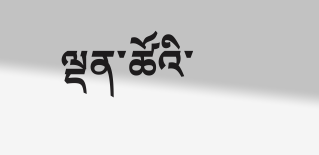ལྡན་ཚོའི་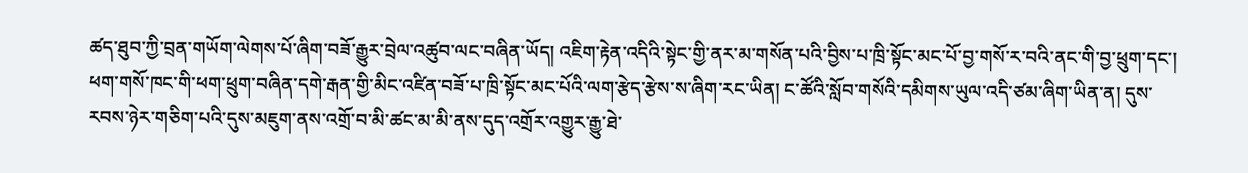ཚད་ཐུབ་ཀྱི་བྲན་གཡོག་ལེགས་པོ་ཞིག་བཟོ་རྒྱུར་བྲེལ་འཚུབ་ལང་བཞིན་ཡོད། འཇིག་རྟེན་འདིའི་སྟེང་གྱི་ནར་མ་གསོན་པའི་བྱིས་པ་ཁྲི་སྟོང་མང་པོ་བྱ་གསོ་ར་བའི་ནང་གི་བྱ་ཕྲུག་དང་། ཕག་གསོ་ཁང་གི་ཕག་ཕྲུག་བཞིན་དགེ་རྒན་གྱི་མིང་འཛིན་བཟོ་པ་ཁྲི་སྟོང་མང་པོའི་ལག་རྩེད་རྩེས་ས་ཞིག་རང་ཡིན། ང་ཚོའི་སློབ་གསོའི་དམིགས་ཡུལ་འདི་ཙམ་ཞིག་ཡིན་ན། དུས་རབས་ཉེར་གཅིག་པའི་དུས་མཇུག་ནས་འགྲོ་བ་མི་ཚང་མ་མི་ནས་དུད་འགྲོར་འགྱུར་རྒྱུ་ཐེ་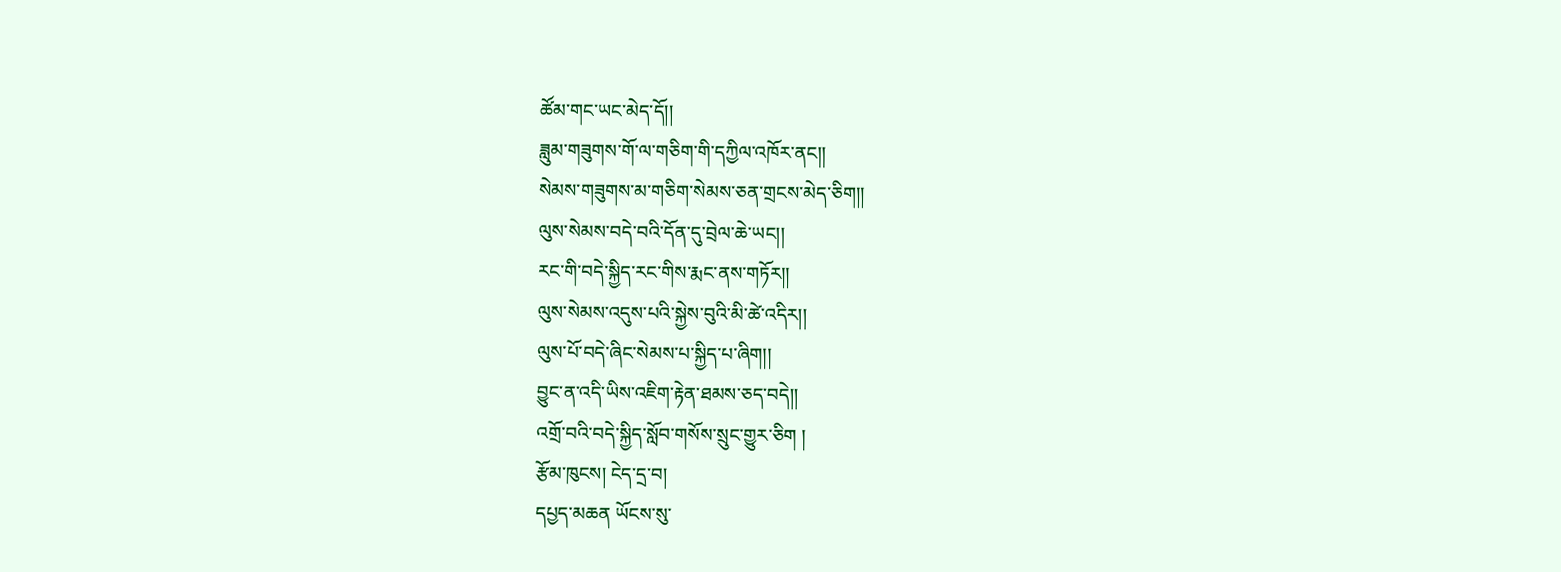ཚོམ་གང་ཡང་མེད་དོ།།
ཟླུམ་གཟུགས་གོ་ལ་གཅིག་གི་དཀྱིལ་འཁོར་ནང།།
སེམས་གཟུགས་མ་གཅིག་སེམས་ཅན་གྲངས་མེད་ཅིག།།
ལུས་སེམས་བདེ་བའི་དོན་དུ་བྲེལ་ཆེ་ཡང།།
རང་གི་བདེ་སྐྱིད་རང་གིས་རྨང་ནས་གཏོར།།
ལུས་སེམས་འདུས་པའི་སྐྱེས་བུའི་མི་ཚེ་འདིར།།
ལུས་པོ་བདེ་ཞིང་སེམས་པ་སྐྱིད་པ་ཞིག།།
བྱུང་ན་འདི་ཡིས་འཇིག་རྟེན་ཐམས་ཅད་བདེ།།
འགྲོ་བའི་བདེ་སྐྱིད་སློབ་གསོས་སྲུང་གྱུར་ཅིག །
རྩོམ་ཁུངས། ངེད་དྲ་བ།
དཔྱད་མཆན ཡོངས་སུ་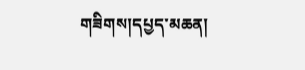གཟིགས།དཔྱད་མཆན།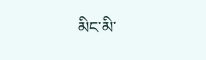མིང་མི་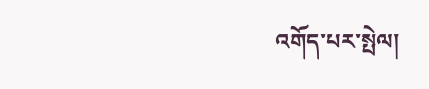འགོད་པར་སྤེལ།